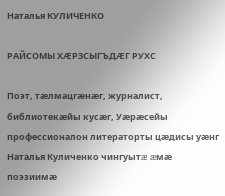Наталья КУЛИЧЕНКО

РАЙСОМЫ ХÆРЗСЫГЪДÆГ РУХС

Поэт, тæлмацгæнæг, журналист, библиотекæйы кусæг, Уæрæсейы профессионалон литераторты цæдисы уæнг Наталья Куличенко чингуытæ æмæ поэзиимæ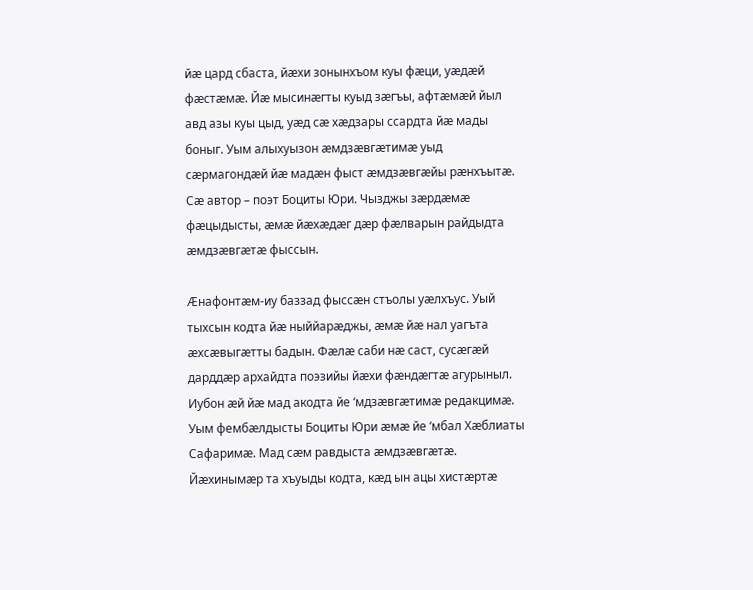йæ цард сбаста, йæхи зонынхъом куы фæци, уæдæй фæстæмæ. Йæ мысинæгты куыд зæгъы, афтæмæй йыл авд азы куы цыд, уæд сæ хæдзары ссардта йæ мады боныг. Уым алыхуызон æмдзæвгæтимæ уыд сæрмагондæй йæ мадæн фыст æмдзæвгæйы рæнхъытæ. Сæ автор – поэт Боциты Юри. Чызджы зæрдæмæ фæцыдысты, æмæ йæхæдæг дæр фæлварын райдыдта æмдзæвгæтæ фыссын.

Æнафонтæм-иу баззад фыссæн стъолы уæлхъус. Уый тыхсын кодта йæ ныййарæджы, æмæ йæ нал уагъта æхсæвыгæтты бадын. Фæлæ саби нæ саст, сусæгæй дарддæр архайдта поэзийы йæхи фæндæгтæ агурыныл.
Иубон æй йæ мад акодта йе ‘мдзæвгæтимæ редакцимæ. Уым фембæлдысты Боциты Юри æмæ йе ‘мбал Хæблиаты Сафаримæ. Мад сæм равдыста æмдзæвгæтæ. Йæхинымæр та хъуыды кодта, кæд ын ацы хистæртæ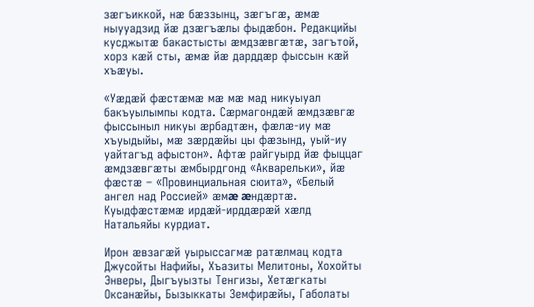зæгъиккой, нæ бæззынц, зæгъгæ, æмæ ныууадзид йæ дзæгъæлы фыдæбон. Редакцийы кусджытæ бакастысты æмдзæвгæтæ, загътой, хорз кæй сты, æмæ йæ дарддæр фыссын кæй хъæуы.

«Уæдæй фæстæмæ мæ мæ мад никуыуал бакъуылымпы кодта. Сæрмагондæй æмдзæвгæ фыссыныл никуы æрбадтæн, фæлæ-иу мæ хъуыдыйы, мæ зæрдæйы цы фæзынд, уый-иу уайтагъд афыстон». Афтæ райгуырд йæ фыццаг æмдзæвгæты æмбырдгонд «Акварельки», йæ фæстæ – «Провинциальная сюита», «Белый ангел над Россией» æмæ æндæртæ. Куыдфæстæмæ ирдæй-ирддæрæй хæлд Натальяйы курдиат.

Ирон æвзагæй уырыссагмæ ратæлмац кодта Джусойты Нафийы, Хъазиты Мелитоны, Хохойты Энверы, Дыгъуызты Тенгизы, Хетæгкаты Оксанæйы, Бызыккаты Земфирæйы, Габолаты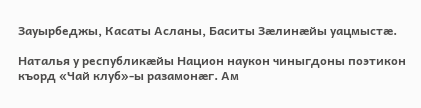Зауырбеджы, Касаты Асланы, Баситы Зæлинæйы уацмыстæ.

Наталья у республикæйы Национ наукон чиныгдоны поэтикон къорд «Чай клуб»-ы разамонæг. Ам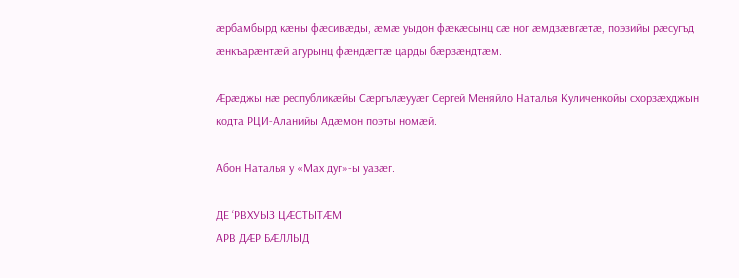æрбамбырд кæны фæсивæды, æмæ уыдон фæкæсынц сæ ног æмдзæвгæтæ, поэзийы рæсугъд æнкъарæнтæй агурынц фæндæгтæ царды бæрзæндтæм.

Æрæджы нæ республикæйы Сæргълæууæг Сергей Меняйло Наталья Куличенкойы схорзæхджын кодта РЦИ-Аланийы Адæмон поэты номæй.

Абон Наталья у «Мах дуг»-ы уазæг.

ДЕ ‘РВХУЫЗ ЦÆСТЫТÆМ
АРВ ДÆР БÆЛЛЫД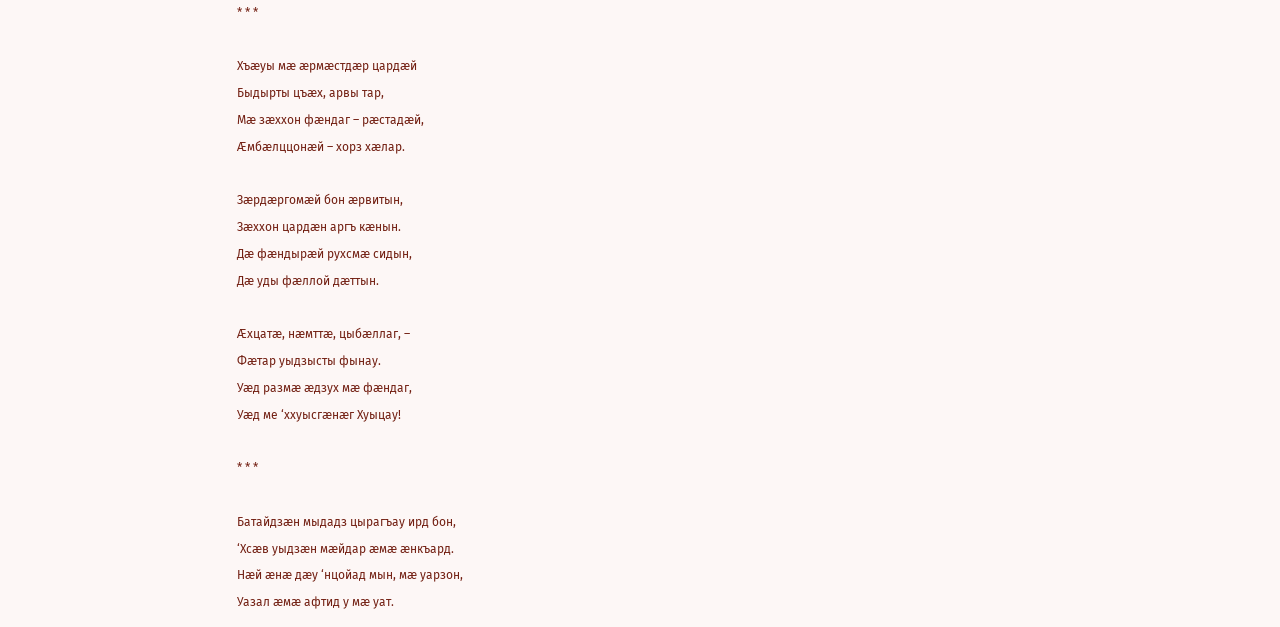* * *

Хъæуы мæ æрмæстдæр цардæй
Быдырты цъæх, арвы тар,
Мæ зæххон фæндаг – рæстадæй,
Æмбæлццонæй – хорз хæлар.

Зæрдæргомæй бон æрвитын,
Зæххон цардæн аргъ кæнын.
Дæ фæндырæй рухсмæ сидын,
Дæ уды фæллой дæттын.

Æхцатæ, нæмттæ, цыбæллаг, –
Фæтар уыдзысты фынау.
Уæд размæ æдзух мæ фæндаг,
Уæд ме ‘ххуысгæнæг Хуыцау!

* * *

Батайдзæн мыдадз цырагъау ирд бон,
‘Хсæв уыдзæн мæйдар æмæ æнкъард.
Нæй æнæ дæу ‘нцойад мын, мæ уарзон,
Уазал æмæ афтид у мæ уат.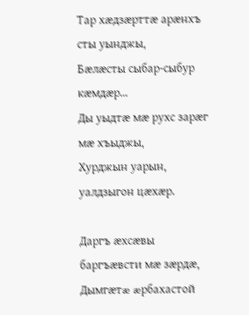Тар хæдзæрттæ арæнхъ сты уынджы,
Бæлæсты сыбар-сыбур кæмдæр…
Ды уыдтæ мæ рухс зарæг мæ хъыджы,
Хурджын уарын, уалдзыгон цæхæр.

Даргъ æхсæвы баргъæвсти мæ зæрдæ,
Дымгæтæ æрбахастой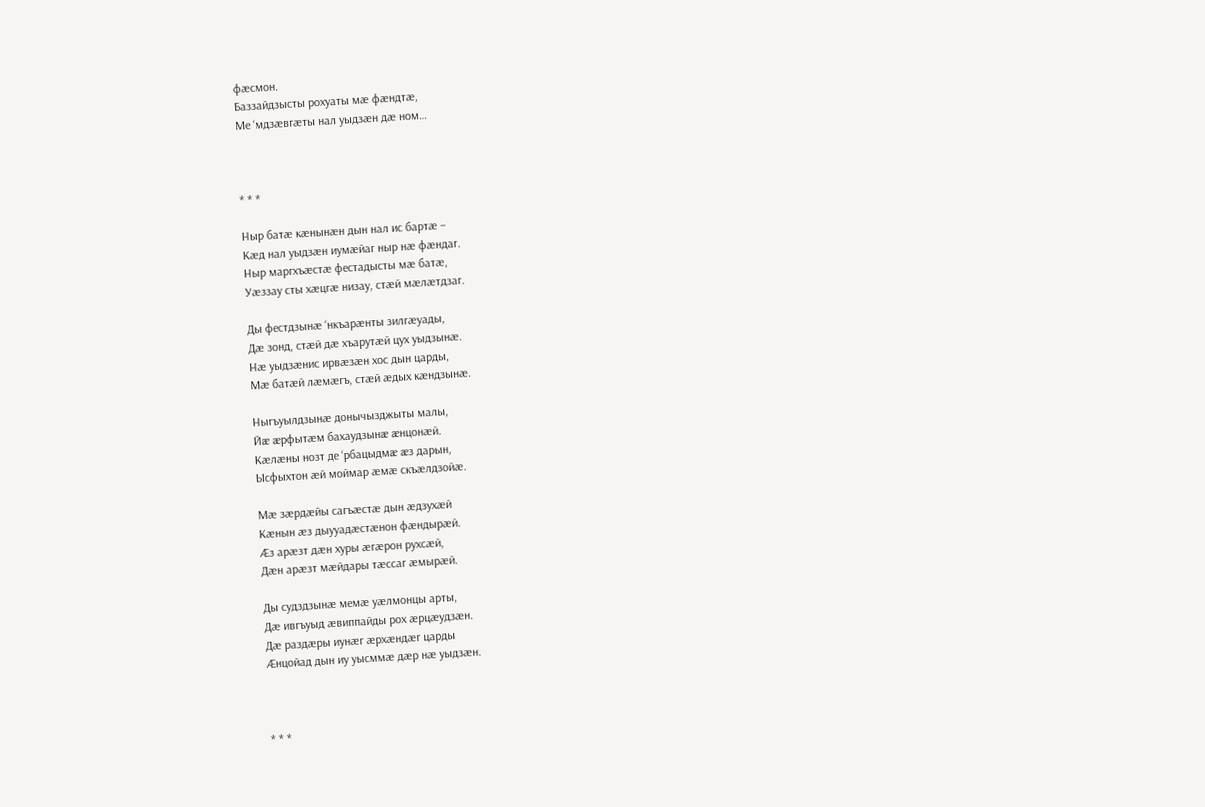фæсмон.
Баззайдзысты рохуаты мæ фæндтæ,
Ме ‘мдзæвгæты нал уыдзæн дæ ном…



* * *

Ныр батæ кæнынæн дын нал ис бартæ –
Кæд нал уыдзæн иумæйаг ныр нæ фæндаг.
Ныр маргхъæстæ фестадысты мæ батæ,
Уæззау сты хæцгæ низау, стæй мæлæтдзаг.

Ды фестдзынæ ‘нкъарæнты зилгæуады,
Дæ зонд, стæй дæ хъарутæй цух уыдзынæ.
Нæ уыдзæнис ирвæзæн хос дын царды,
Мæ батæй лæмæгъ, стæй æдых кæндзынæ.

Ныгъуылдзынæ донычызджыты малы,
Йæ æрфытæм бахаудзынæ æнцонæй.
Кæлæны нозт де ‘рбацыдмæ æз дарын,
Ысфыхтон æй моймар æмæ скъæлдзойæ.

Мæ зæрдæйы сагъæстæ дын æдзухæй
Кæнын æз дыууадæстæнон фæндырæй.
Æз арæзт дæн хуры æгæрон рухсæй,
Дæн арæзт мæйдары тæссаг æмырæй.

Ды судздзынæ мемæ уæлмонцы арты,
Дæ ивгъуыд æвиппайды рох æрцæудзæн.
Дæ раздæры иунæг æрхæндæг царды
Æнцойад дын иу уысммæ дæр нæ уыдзæн.



* * *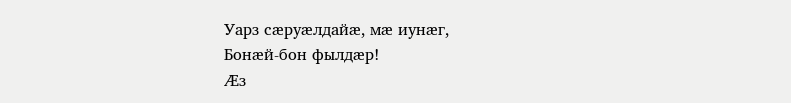Уарз сæруæлдайæ, мæ иунæг,
Бонæй-бон фылдæр!
Æз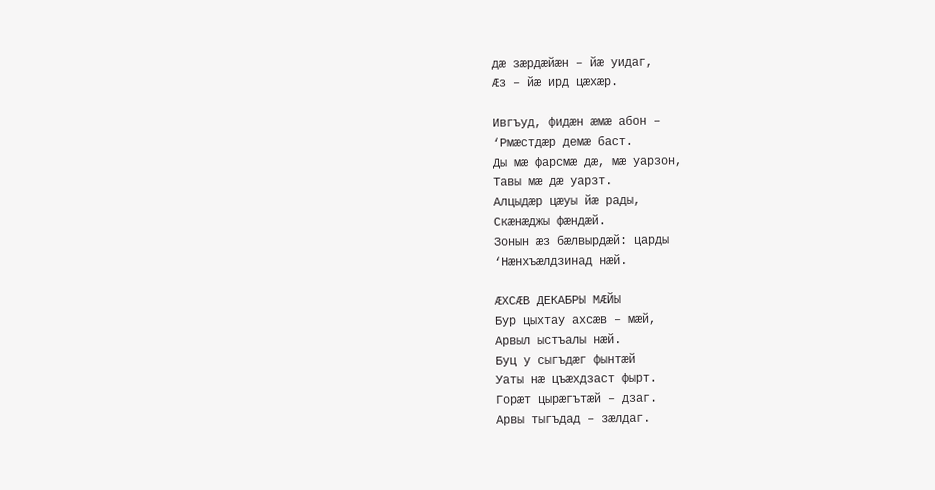дæ зæрдæйæн – йæ уидаг,
Æз – йæ ирд цæхæр.

Ивгъуд, фидæн æмæ абон –
‘Рмæстдæр демæ баст.
Ды мæ фарсмæ дæ, мæ уарзон,
Тавы мæ дæ уарзт.
Алцыдæр цæуы йæ рады,
Скæнæджы фæндæй.
Зонын æз бæлвырдæй: царды
‘Нæнхъæлдзинад нæй.

ÆХСÆВ ДЕКАБРЫ МÆЙЫ
Бур цыхтау ахсæв – мæй,
Арвыл ыстъалы нæй.
Буц у сыгъдæг фынтæй
Уаты нæ цъæхдзаст фырт.
Горæт цырæгътæй – дзаг.
Арвы тыгъдад – зæлдаг.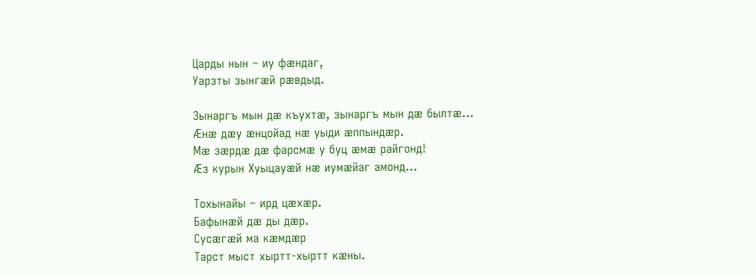Царды нын – иу фæндаг,
Уарзты зынгæй рæвдыд.

Зынаргъ мын дæ къухтæ, зынаргъ мын дæ былтæ…
Æнæ дæу æнцойад нæ уыди æппындæр.
Мæ зæрдæ дæ фарсмæ у буц æмæ райгонд!
Æз курын Хуыцауæй нæ иумæйаг амонд…

Тохынайы – ирд цæхæр.
Бафынæй дæ ды дæр.
Сусæгæй ма кæмдæр
Тарст мыст хыртт-хыртт кæны.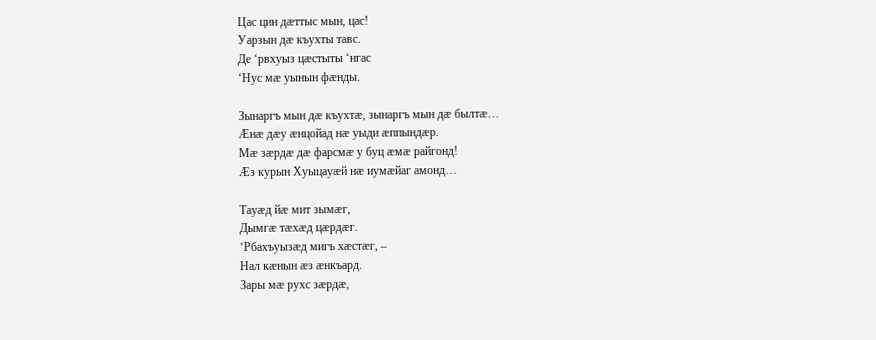Цас цин дæттыс мын, цас!
Уарзын дæ къухты тавс.
Де ‘рвхуыз цæстыты ‘нгас
‘Нус мæ уынын фæнды.

Зынаргъ мын дæ къухтæ, зынаргъ мын дæ былтæ…
Æнæ дæу æнцойад нæ уыди æппындæр.
Мæ зæрдæ дæ фарсмæ у буц æмæ райгонд!
Æз курын Хуыцауæй нæ иумæйаг амонд…

Тауæд йæ мит зымæг,
Дымгæ тæхæд цæрдæг.
‘Рбахъуызæд мигъ хæстæг, –
Нал кæнын æз æнкъард.
Зары мæ рухс зæрдæ,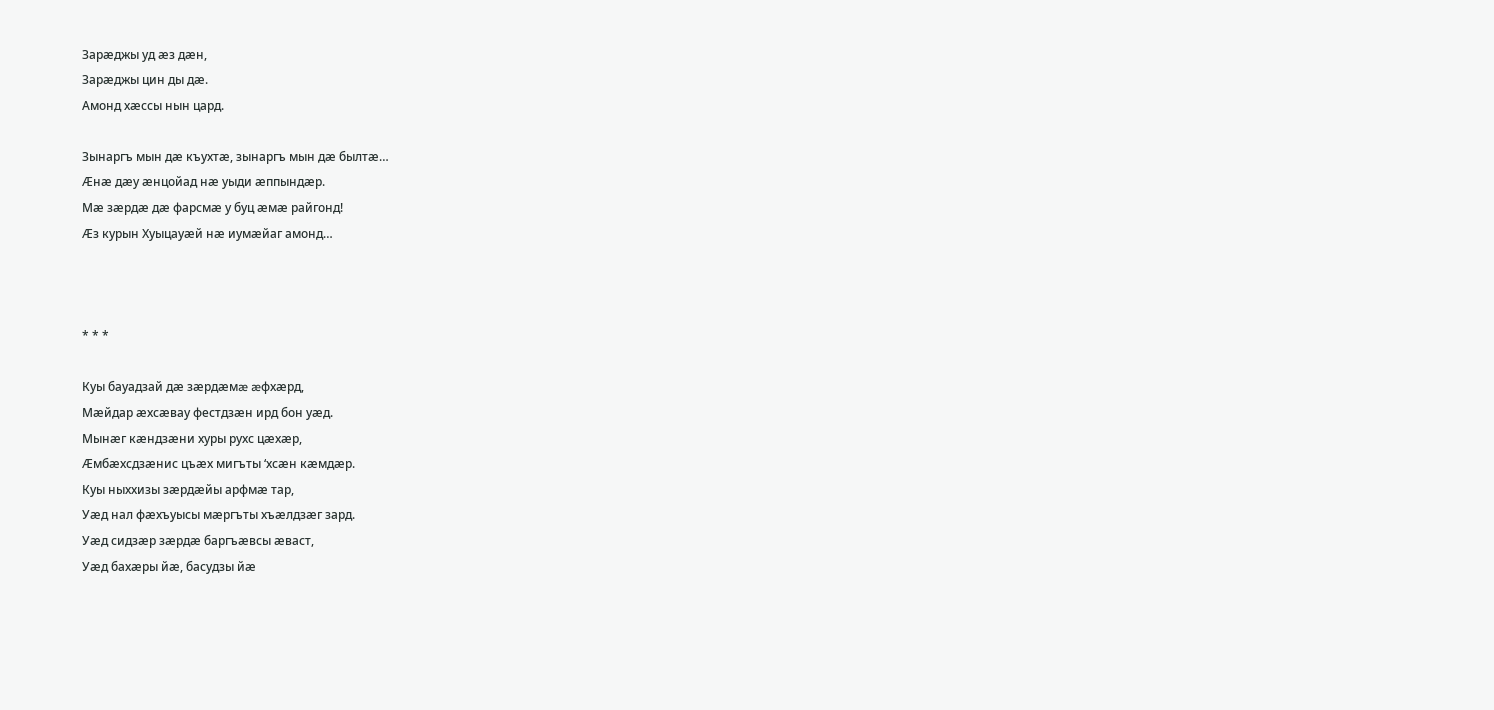Зарæджы уд æз дæн,
Зарæджы цин ды дæ.
Амонд хæссы нын цард.

Зынаргъ мын дæ къухтæ, зынаргъ мын дæ былтæ…
Æнæ дæу æнцойад нæ уыди æппындæр.
Мæ зæрдæ дæ фарсмæ у буц æмæ райгонд!
Æз курын Хуыцауæй нæ иумæйаг амонд…



* * *

Куы бауадзай дæ зæрдæмæ æфхæрд,
Мæйдар æхсæвау фестдзæн ирд бон уæд.
Мынæг кæндзæни хуры рухс цæхæр,
Æмбæхсдзæнис цъæх мигъты ‘хсæн кæмдæр.
Куы ныххизы зæрдæйы арфмæ тар,
Уæд нал фæхъуысы мæргъты хъæлдзæг зард.
Уæд сидзæр зæрдæ баргъæвсы æваст,
Уæд бахæры йæ, басудзы йæ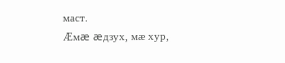маст.
Æмæ æдзух, мæ хур,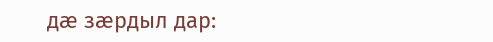дæ зæрдыл дар: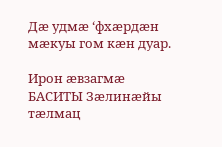Дæ удмæ ‘фхæрдæн мæкуы гом кæн дуар.

Ирон æвзагмæ БАСИТЫ Зæлинæйы тæлмац